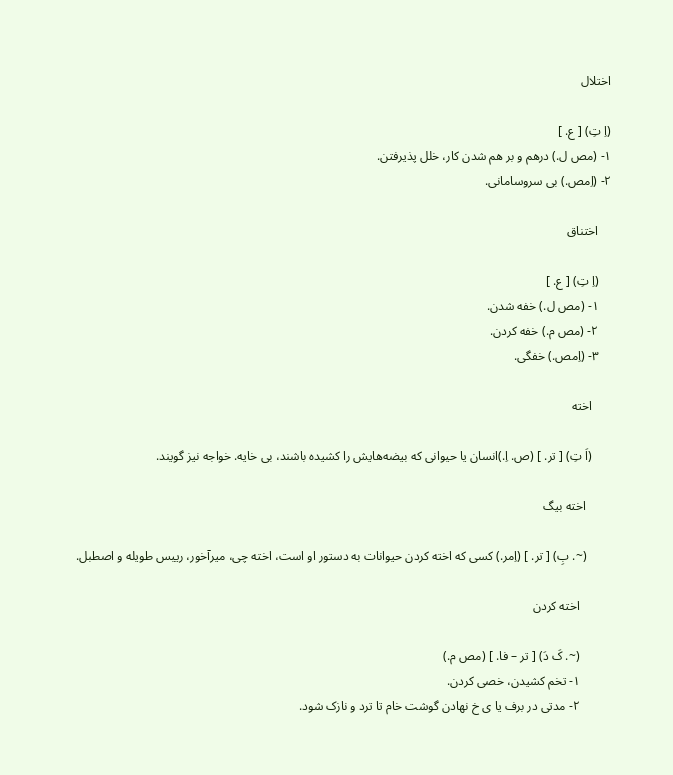اختلال

(اِ تِ) [ ع. ]
۱- (مص ل.) درهم و بر هم شدن کار، خلل پذیرفتن.
۲- (اِمص.) بی سروسامانی.

    اختناق

    (اِ تِ) [ ع. ]
    ۱- (مص ل.) خفه شدن.
    ۲- (مص م.) خفه کردن.
    ۳- (اِمص.) خفگی.

      اخته

      (اَ تِ) [ تر. ] (ص. اِ.)انسان یا حیوانی که بیضه‌هایش را کشیده باشند، بی خایه. خواجه نیز گویند.

        اخته بیگ

        (~. بِ) [ تر. ] (اِمر.) کسی که اخته کردن حیوانات به دستور او است، اخته چی، میرآخور، رییس طویله و اصطبل.

          اخته کردن

          (~. کَ دَ) [ تر – فا. ] (مص م.)
          ۱- تخم کشیدن، خصی کردن.
          ۲- مدتی در برف یا ی خ نهادن گوشت خام تا ترد و نازک شود.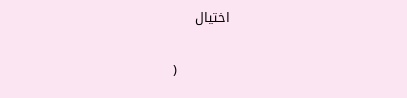اختیال

            (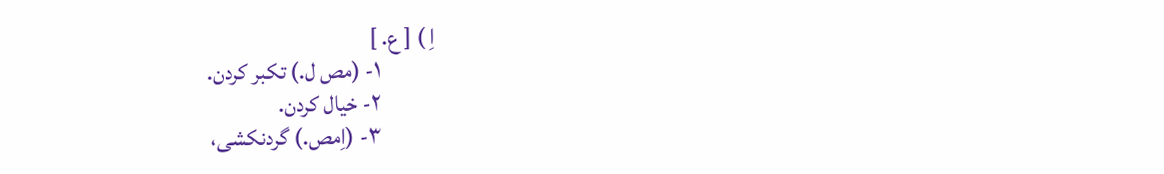اِ ) [ ع. ]
            ۱- (مص ل.) تکبر کردن.
            ۲- خیال کردن.
            ۳- (اِمص.) گردنکشی،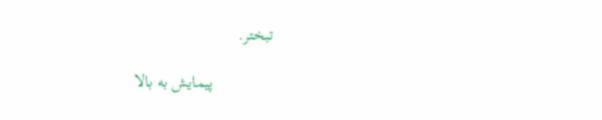تبختر.

              پیمایش به بالا